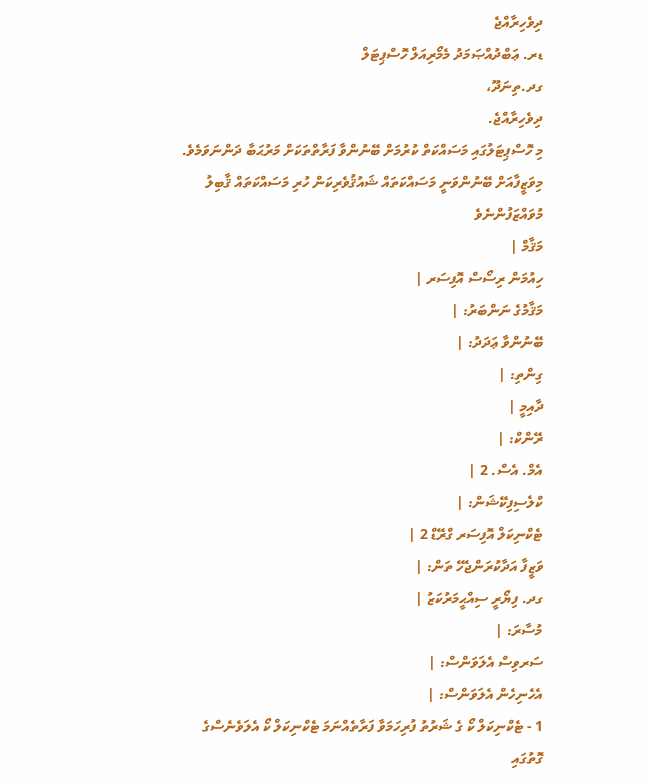ދިވެހިރާއްޖެ
ޑރ. ޢަބްދުއްޞަމަދު މެމޯރިއަލް ހޮސްޕިޓަލް
ގދ.ތިނަދޫ،
ދިވެހިރާއްޖެ.
މި ހޮސްޕިޓަލުގައި މަސައްކަތް ކުރުމަށް ބޭނުންވާ ފަރާތްތަކަށް މަރުޙަބާ ދަންނަވަމެވެ. މިވަޒީފާއަށް ބޭނުންވަނީ މަސައްކަތައް ޝައުޤުވެރިކަން ހުރި މަސައްކަތައް ޤާބިލު މުވައްޒަފުންނެވެ
މަޤާމް |
ހިއުމަން ރިސޯސް އޮފިސަރ |
މަޤާމުގެ ނަންބަރު: |
ބޭނުންވާ ޢަދަދު: |
ގިންތި: |
ދާއިމީ |
ރޭންކް: |
އެމް. އެސް. 2 |
ކްލެސިފިކޭޝަން: |
ޓެކްނިކަލް އޮފިސަރ ގްރޭޑް 2 |
ވަޒީފާ އަދާކުރަންޖެހޭ ތަން: |
ގދ. ފިޔޯރީ ސިއްޙީމަރުކަޒު |
މުސާރަ: |
ސަރވިސް އެލަވަންސް: |
އެހެނިހެން އެލަވަންސް: |
1 - ޓެކްނިކަލް ކޯ ގެ ޝަރުތު ފުރިހަމަވާ ފަރާތެއްނަމަ ޓެކްނިކަލް ކޯ އެލަވެނެސްގެ ގޮތުގައި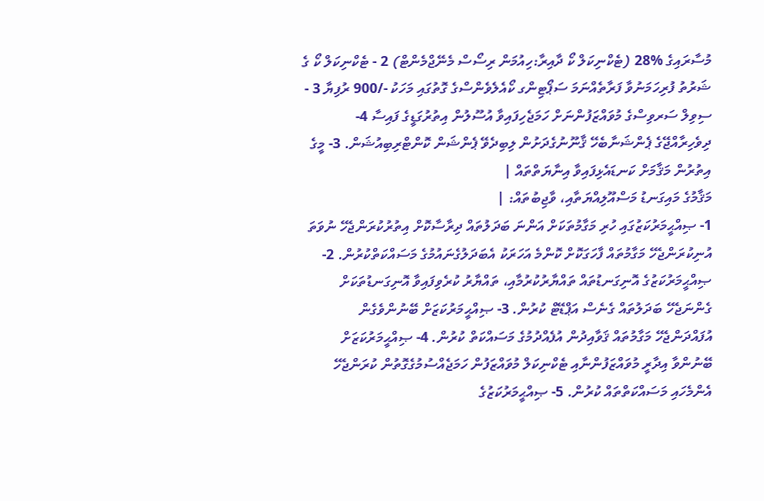މުސާރައިގެ %28 (ޓެކްނިކަލް ކޯ ދާއިރާ:ހިއުމަން ރިސޯސް މެނޭޖްމެންޓް) 2 - ޓެކްނިކަލް ކޯ ގެ ޝަރުތު ފުރިހަމަނުވާ ފަރާތެއްނަމަ ސަޕޯޓިންގ ކޯއެލެވެންސްގެ ގޮތުގައި މަހަކު -/900 ރުފިޔާ 3 - ސިވިލް ސަރވިސްގެ މުވައްޒަފުންނަށް ހަމަޖެހިފައިވާ އުސޫލުން އިތުރުގަޑީގެ ފައިސާ 4- ދިވެހިރާއްޖޭގެ ޕެންޝަނާބެހޭ ޤާނޫނުގެދަށުން ލިބިދެވޭ ޕެންޝަން ކޮންޓްރިބިއުޝަން. 3- މީގެ އިތުރުން މަޤާމަށް ކަނޑައެޅިފައިވާ އިނާޔަތްތައް |
މަޤާމުގެ މައިގަނޑު މަސްއޫލިއްޔަތާއި، ވާޖިބުތައް: |
1- ޞިއްޙީމަރުކަޒުގައި ހުރި މަގާމުތަކަށް އަންނަ ބަދަލުތައް ދިރާސާކޮށް އިތުރުކުރަންޖެހޭ ނުވަތަ އުނިކުރަންޖެހޭ މަގާމުތައް ފާހަގަކޮށް ކޮންމެ އަހަރަކު އެބަދަލުގެނައުމުގެ މަސައްކަތްކުރުން. 2- ޞިއްޙީމަރުކަޒުގެ އޮނިގަނޑުތައް ތައްޔާރުކުރުމާއި، ތައްޔާރު ކުރެވިފައިވާ އޮނިގަނޑުތަކަށް ގެންނަޖެހޭ ބަދަލުތައް ގެނެސް އަޕްޑޭޓް ކުރުން. 3- ޞިއްޙީމަރުކަޒަށް ބޭނުންވެގެން އުފައްދަންޖެހޭ މަގާމުތައް ޤަވާއިދުން އުފެއްދުމުގެ މަސައްކަތް ކުރުން. 4- ޞިއްޙީމަރުކަޒަށް ބޭނުންވާ އިދާރީ މުވައްޒަފުންނާއި ޓެކްނިކަލް މުވައްޒަފުން ހަމަޖެއްސުމުގެގޮތުން ކުރަންޖެހޭ އެންމެހައި މަސައްކަތްތައް ކުރުން. 5- ޞިއްޙީމަރުކަޒުގެ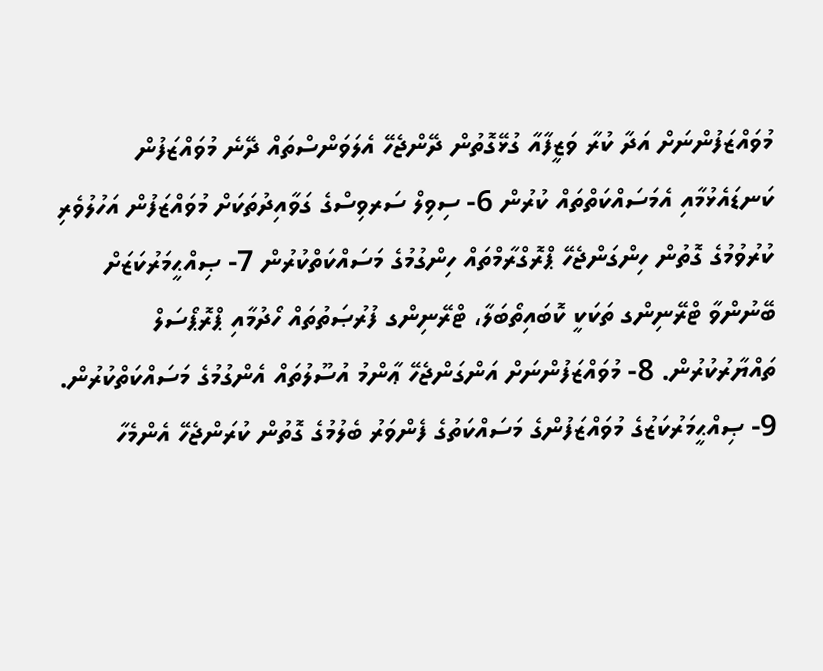މުވައްޒަފުންނަށް އަދާ ކުރާ ވަޒީފާއާ ގުޅޭގޮތުން ދޭންޖެހޭ އެލަވަންސްތައް ދޭނެ މުވައްޒަފުން ކަނޑައެޅުމާއި އެމަސައްކަތްތައް ކުރުން 6- ސިވިލް ސަރވިސްގެ ގަވާއިދުތަކަށް މުވައްޒަފުން އަހުލުވެރި ކުރުވުމުގެ ގޮތުން ހިންގަންޖެހޭ ޕްރޮގްރާމްތައް ހިންގުމުގެ މަސައްކަތްކުރުން 7- ޞިއްޙީމަރުކަޒަށް ބޭނުންވާ ޓްރޭނިންގ ތަކަކީ ކޮބައިތޯބަލާ، ޓްރޭނިންގ ފުރުޞަތުތައް ހޯދުމާއި ޕްރޮޕޯސަލް ތައްޔާރުކުރުން. 8- މުވައްޒަފުންނަށް އަންގަންޖެހޭ ޢާންމު އުސޫލުތައް އެންގުމުގެ މަސައްކަތްކުރުން. 9- ޞިއްޙީމަރުކަޒުގެ މުވައްޒަފުންގެ މަސައްކަތުގެ ފެންވަރު ބެލުމުގެ ގޮތުން ކުރަންޖެހޭ އެންމެހާ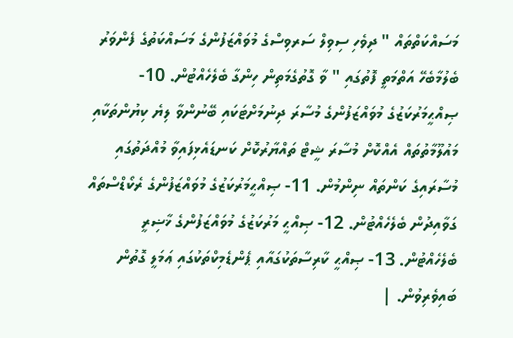މަސައްކަތްތައް " ދިވެހި ސިވިލް ސަރވިސްގެ މުވައްޒަފުންގެ މަސައްކަތުގެ ފެންވަރު ބެލުމާބެހޭ އަތްމަތީ ފޮތުގައި " ވާ ގޮތުގެމަތިން ހިންގާ ބެލެހެއްޓުން. 10- ޞިއްޙީމަރުކަޒުގެ މުވައްޒަފުންގެ މުސާރަ ދިނުމަށްޓަކައި ބޭނުންވާ ލިޔެ ކިޔުންތަކާއި މައުލޫމާތުތައް އެއްކޮށް މުސާރަ ޝީޓް ތައްޔާރުކޮށް ކަނޑައެޅިފައިވާ މުއްދަތުގައި މުސާރައިގެ ކަންތައް ނިންމުން. 11- ޞިއްޙީމަރުކަޒުގެ މުވައްޒަފުންގެ ރެކޯޑްސްތައް ގަވާއިދުން ބެލެހެއްޓުން. 12- ޞިއްޙީ މަރުކަޒުގެ މުވައްޒަފުންގެ ޚާޟިރީ ބެލެހެއްޓުން. 13- ޞިއްޙީ ކާރިސާތަކުގައާއި ޕެންޑެމިކްތަކުގައި ޢަމަލީ ގޮތުން ބައިވެރިވުން. |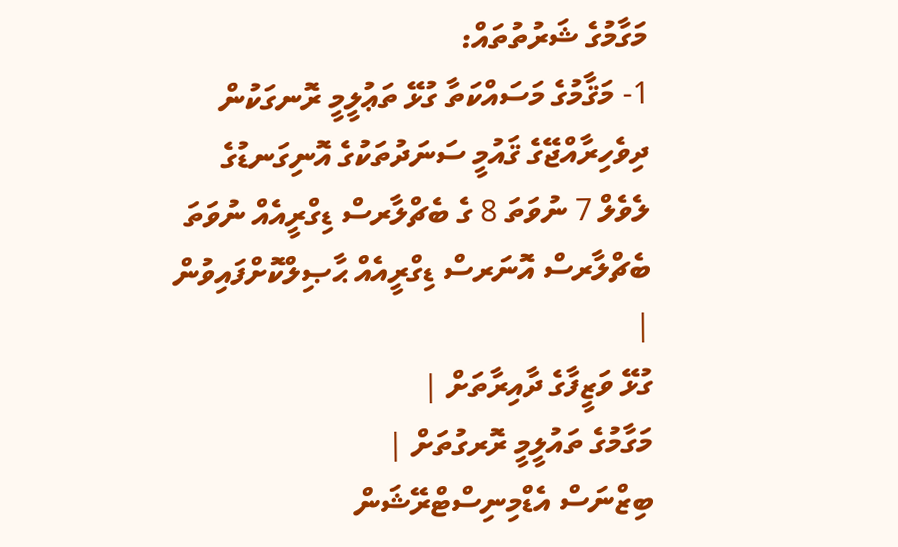މަގާމުގެ ޝަރުތުތައް:
1- މަޤާމުގެ މަސައްކަތާ ގުޅޭ ތަޢުލީމީ ރޮނގަކުން ދިވެހިރާއްޖޭގެ ޤައުމީ ސަނަދުތަކުގެ އޮނިގަނޑުގެ ލެވެލް 7 ނުވަތަ 8 ގެ ބެޗްލާރސް ޑިގްރީއެއް ނުވަތަ ބެޗްލާރސް އޮނަރސް ޑިގްރީއެއް ޙާޞިލްކޮށްފައިވުން |
ގުޅޭ ވަޒީފާގެ ދާއިރާތަށް |
މަގާމުގެ ތައުލީމީ ރޮރގުތަށް |
ބިޒްނަސް އެޑްމިނިސްޓްރޭޝަން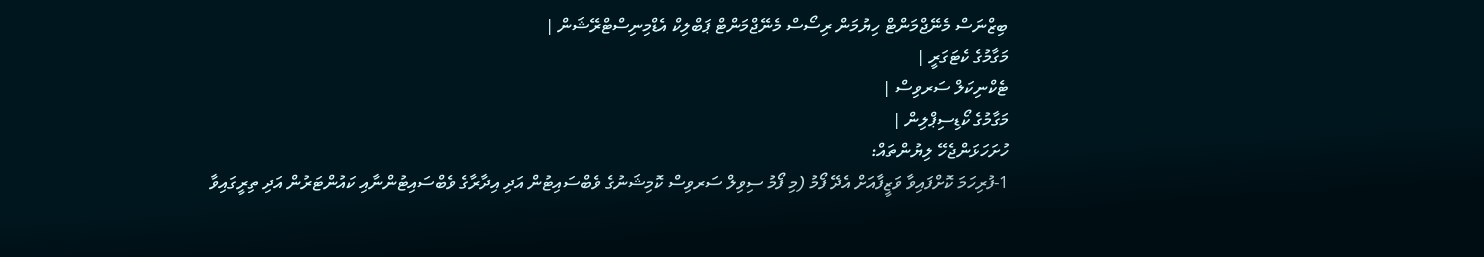ބިޒްނަސް މެނޭޖްމަންޓް ހިޔުމަން ރިސޯސް މެނޭޖްމަންޓް ޕަބްލިކް އެޑްމިނިސްޓްރޭޝަން |
މަގާމުގެ ކެޓަގަރީ |
ޓެކްނިކަލް ސަރވިސް |
މަގާމުގެ ކޯޑިސިޕްލިން |
ހުށަހަޅަންޖެހޭ ލިޔުންތައް:
1-ފުރިހަމަ ކޮށްފައިވާ ވަޒީފާއަށް އެދޭ ފޯމު (މި ފޯމު ސިވިލް ސަރވިސް ކޮމިޝަނުގެ ވެބްސައިޓުން އަދި އިދާރާގެ ވެބްސައިޓުންނާއި ކައުންޓަރުން އަދި ތިރީގައިވާ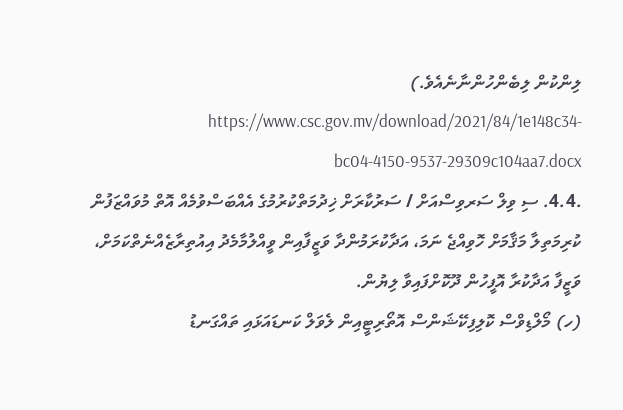ލިންކުން ލިބެންހުންނާނެއެވެ.) https://www.csc.gov.mv/download/2021/84/1e148c34-bc04-4150-9537-29309c104aa7.docx
.4.4. ސި ވިލް ސަރވިސްއަށް / ސަރުކާރަށް ޚިދުމަތްކުރުމުގެ އެއްބަސްވުމެއް އޮތް މުވައްޒަފުން ކުރިމަތިލާ މަޤާމަށް ހޮވިއްޖެ ނަމަ، އަދާކުރަމުންދާ ވަޒީފާއިން ވީއްލުމާމެދު އިއުތިރާޒެއްނެތްކަމަށް، ވަޒީފާ އަދާކުރާ އޮފީހުން ދޫކޮށްފައިވާ ލިޔުން.
(ހ) މޯލްޑިވްސް ކޮލިފިކޭޝަންސް އޮތޯރިޓީއިން ލެވަލް ކަނޑައަޅައި ތައްގަނޑު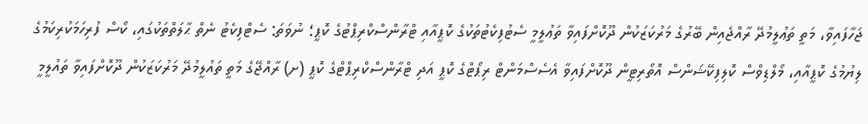ޖަހާފައިވާ، މަތީ ތަޢުލީމުދޭ ރާއްޖެއިން ބޭރުގެ މަރުކަޒަކުން ދޫކޮށްފައިވާ ތަޢުލީމީ ސެޓުފިކެޓުތަކުގެ ކޮޕީއާއި ޓްރާންސްކްރިޕްޓުގެ ކޮޕީ؛ ނުވަތަ: ސެޓްފިކެޓު ނެތް ޙާލަތްތަކުގައި، ކޯސް ފުރިހަމަކުރިކަމުގެ ލިޔުމުގެ ކޮޕީއާއި، މޯލްޑިވްސް ކޮލިފިކޭޝަންސް އޮތޯރިޓީން ދޫކޮށްފައިވާ އެސެސްމަންޓް ރިޕޯޓްގެ ކޮޕީ އަދި ޓްރާންސްކްރިޕްޓްގެ ކޮޕީ (ށ) ރާއްޖޭގެ މަތީ ތައުލީމުދޭ މަރުކަޒަކުން ދޫކޮށްފައިވާ ތައުލީމީ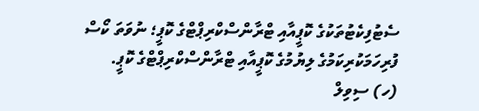ސެޓުފިކެޓުތަކުގެ ކޮޕީއާއި ޓްރާންސްކްރިޕްޓްގެ ކޮޕީ؛ ނުވަތަ ކޯސް ފުރިހަމަކުރިކަމުގެ ލިޔުމުގެ ކޮޕީއާއި ޓްރާންސްކްރިޕްޓްގެ ކޮޕީ.
(ހ) ސިވިލް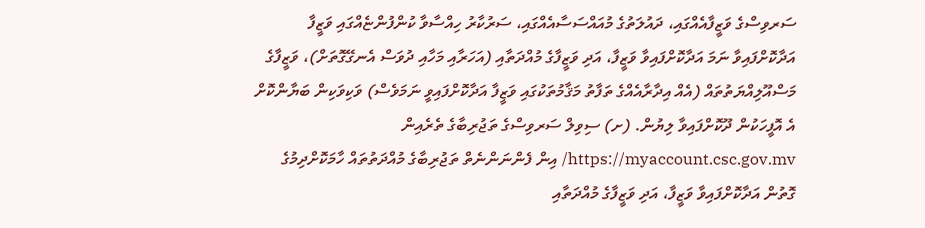ސަރވިސްގެ ވަޒީފާއެއްގައި، ދައުލަތުގެ މުއައްސަސާއެއްގައި، ސަރުކާރު ހިއްސާވާ ކުންފުންޏެއްގައި ވަޒީފާ އަދާކޮށްފައިވާ ނަމަ އަދާކޮށްފައިވާ ވަޒީފާ، އަދި ވަޒީފާގެ މުއްދަތާއި (އަހަރާއި މަހާއި ދުވަސް އެނގޭގޮތަށް)، ވަޒީފާގެ މަސްއޫލިއްޔަތުތައް (އެއް އިދާރާއެއްގެ ތަފާތު މަޤާމުތަކުގައި ވަޒީފާ އަދާކޮށްފައިވީ ނަމަވެސް) ވަކިވަކިން ބަޔާންކޮށް އެ އޮފީހަކުން ދޫކޮށްފައިވާ ލިޔުން. (ށ) ސިވިލް ސަރވިސްގެ ތަޖުރިބާގެ ތެރެއިން https://myaccount.csc.gov.mv/ އިން ފެންނަންނެތް ތަޖުރިބާގެ މުއްދަތުތައް ހާމަކޮށްދިމުގެ ގޮތުން އަދާކޮށްފައިވާ ވަޒީފާ، އަދި ވަޒީފާގެ މުއްދަތާއި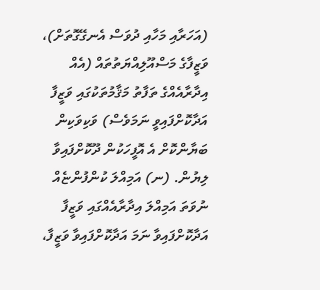(އަހަރާއި މަހާއި ދުވަސް އެނގޭގޮތަށް)، ވަޒީފާގެ މަސްއޫލިއްޔަތުތައް (އެއް އިދާރާއެއްގެ ތަފާތު މަޤާމުތަކުގައި ވަޒީފާ އަދާކޮށްފައިވީ ނަމަވެސް) ވަކިވަކިން ބަޔާންކޮށް އެ އޮފީހަކުން ދޫކޮށްފައިވާ ލިޔުން. (ނ) އަމިއްލަ ކުންފުންޏެއް ނުވަތަ އަމިއްލަ އިދާރާއެއްގައި ވަޒީފާ އަދާކޮށްފައިވާ ނަމަ އަދާކޮށްފައިވާ ވަޒީފާ،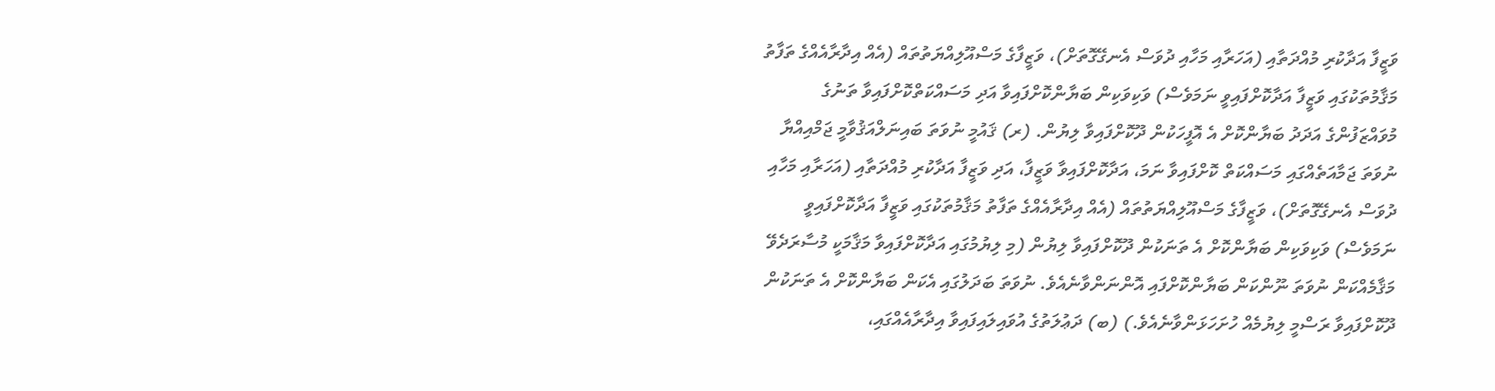ވަޒީފާ އަދާކުރި މުއްދަތާއި (އަހަރާއި މަހާއި ދުވަސް އެނގޭގޮތަށް)، ވަޒީފާގެ މަސްއޫލިއްޔަތުތައް (އެއް އިދާރާއެއްގެ ތަފާތު މަޤާމުތަކުގައި ވަޒީފާ އަދާކޮށްފައިވީ ނަމަވެސް) ވަކިވަކިން ބަޔާންކޮށްފައިވާ އަދި މަސައްކަތްކޮށްފައިވާ ތަނުގެ މުވައްޒަފުންގެ އަދަދު ބަޔާންކޮށް އެ އޮފީހަކުން ދޫކޮށްފައިވާ ލިޔުން. (ރ) ޤައުމީ ނުވަތަ ބައިނަލްއަޤުވާމީ ޖަމްއިއްޔާ ނުވަތަ ޖަމާއަތެއްގައި މަސައްކަތް ކޮށްފައިވާ ނަމަ، އަދާކޮށްފައިވާ ވަޒީފާ، އަދި ވަޒީފާ އަދާކުރި މުއްދަތާއި (އަހަރާއި މަހާއި ދުވަސް އެނގޭގޮތަށް)، ވަޒީފާގެ މަސްއޫލިއްޔަތުތައް (އެއް އިދާރާއެއްގެ ތަފާތު މަޤާމުތަކުގައި ވަޒީފާ އަދާކޮށްފައިވީ ނަމަވެސް) ވަކިވަކިން ބަޔާންކޮށް އެ ތަނަކުން ދޫކޮށްފައިވާ ލިޔުން (މި ލިޔުމުގައި އަދާކޮށްފައިވާ މަޤާމަކީ މުސާރަދެވޭ މަޤާމެއްކަން ނުވަތަ ނޫންކަން ބަޔާންކޮށްފައި އޮންނަންވާނެއެވެ. ނުވަތަ ބަދަލުގައި އެކަން ބަޔާންކޮށް އެ ތަނަކުން ދޫކޮށްފައިވާ ރަސްމީ ލިޔުމެއް ހުށަހަޅަންވާނެއެވެ.) (ބ) ދަޢުލަތުގެ އުވައިލައިފައިވާ އިދާރާއެއްގައި،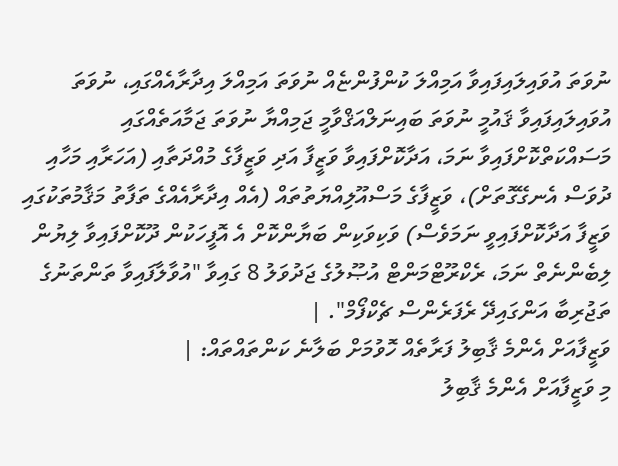ނުވަތަ އުވައިލައިފައިވާ އަމިއްލަ ކުންފުންޏެއް ނުވަތަ އަމިއްލަ އިދާރާއެއްގައި، ނުވަތަ އުވައިލައިފައިވާ ޤައުމީ ނުވަތަ ބައިނަލްއަޤްވާމީ ޖަމިއްޔާ ނުވަތަ ޖަމާއަތެއްގައި މަސައްކަތްކޮށްފައިވާ ނަމަ، އަދާކޮށްފައިވާ ވަޒީފާ އަދި ވަޒީފާގެ މުއްދަތާއި (އަހަރާއި މަހާއި ދުވަސް އެނގޭގޮތަށް)، ވަޒީފާގެ މަސްއޫލިއްޔަތުތައް (އެއް އިދާރާއެއްގެ ތަފާތު މަޤާމުތަކުގައި ވަޒީފާ އަދާކޮށްފައިވީ ނަމަވެސް) ވަކިވަކިން ބަޔާންކޮށް އެ އޮފީހަކުން ދޫކޮށްފައިވާ ލިޔުން ލިބެންނެތް ނަމަ، ރެކްރޫޓްމަންޓް އުޞޫލުގެ ޖަދުވަލު 8 ގައިވާ "އުވާލާފައިވާ ތަންތަނުގެ ތަޖުރިބާ އަންގައިދޭ ރެފަރެންސް ޗެކްފޯމް". |
ވަޒީފާއަށް އެންމެ ޤާބިލު ފަރާތެއް ހޮވުމަށް ބަލާނެ ކަންތައްތައް: |
މި ވަޒީފާއަށް އެންމެ ޤާބިލު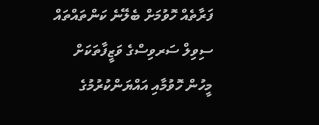ފަރާތެއް ހޮވުމަށް ބެލޭނެ ކަންތައްތައް ސިވިލް ސަރވިސްގެ ވަޒީފާތަކަށް މީހުން ހޮވުމާއި އައްޔަންކުރުމުގެ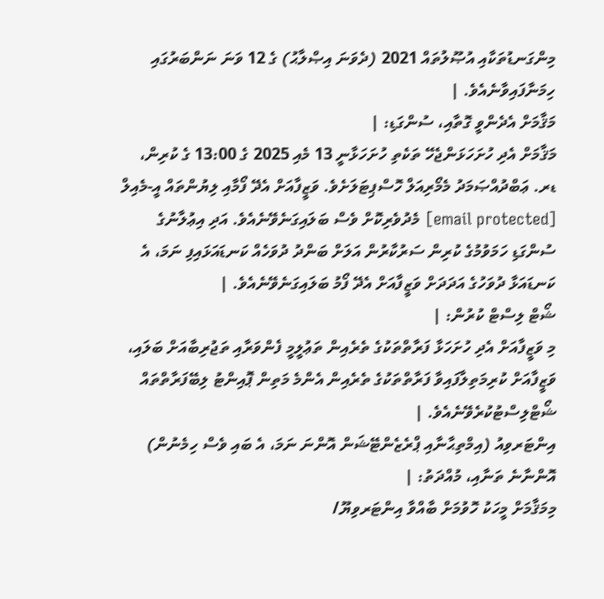މިންގަނޑުތަކާއި އުޞޫލުތައް 2021 (ދެވަނަ އިޞްލާޙު) ގެ 12 ވަނަ ނަންބަރުގައި ހިމަނާފައިވާނެއެވެ. |
މަޤާމަށް އެދެންވީ ގޮތާއި، ސުންގަޑި: |
މަޤާމަށް އެދި ހުށަހަޅަންޖެހޭ ތަކެތި ހުށަހަޅާނީ 13 މެއި 2025 ގެ 13:00 ގެ ކުރިން، ޑރ. ޢަބްދުއްޞަމަދު މެމޯރިއަލް ހޮސްޕިޓަލަށެވެ. ވަޒީފާއަށް އެދޭ ފޯމާއި ލިޔުންތައް އީ-މެއިލް [email protected] މެދުވެރިކޮށް ވެސް ބަލައިގަނެވޭނެއެވެ. އަދި އިޢުލާނުގެ ސުންގަޑި ހަމަވުމުގެ ކުރިން ސަރުކާރުން އަލަށް ބަންދު ދުވަހެއް ކަނޑައަޅައިފި ނަމަ، އެ ކަނޑައަޅާ ދުވަހުގެ އަދަދަށް ވަޒީފާއަށް އެދޭ ފޯމު ބަލައިގަނެވޭނެއެވެ. |
ޝޯޓް ލިސްޓް ކުރުން: |
މި ވަޒީފާއަށް އެދި ހުށަހަޅާ ފަރާތްތަކުގެ ތެރެއިން ތަޢުލީމީ ފެންވަރާއި ތަޖުރިބާއަށް ބަލައި، ވަޒީފާއަށް ކުރިމަތިލާފައިވާ ފަރާތްތަކުގެ ތެރެއިން އެންމެ މަތިން ޕޮއިންޓު ލިބޭފަރާތްތައް ޝޯޓްލިސްޓުކުރެވޭނެއެވެ. |
އިންޓަރވިއު (އިމްތިޙާނާއި ޕްރެޒެންޓޭޝަން އޮންނަ ނަމަ، އެ ބައި ވެސް ހިމެނުން) އޮންނާނެ ތަނާއި، މުއްދަތު: |
މިމަޤާމަށް މީހަކު ހޮވުމަށް ބާއްވާ އިންޓަރވިޔޫ/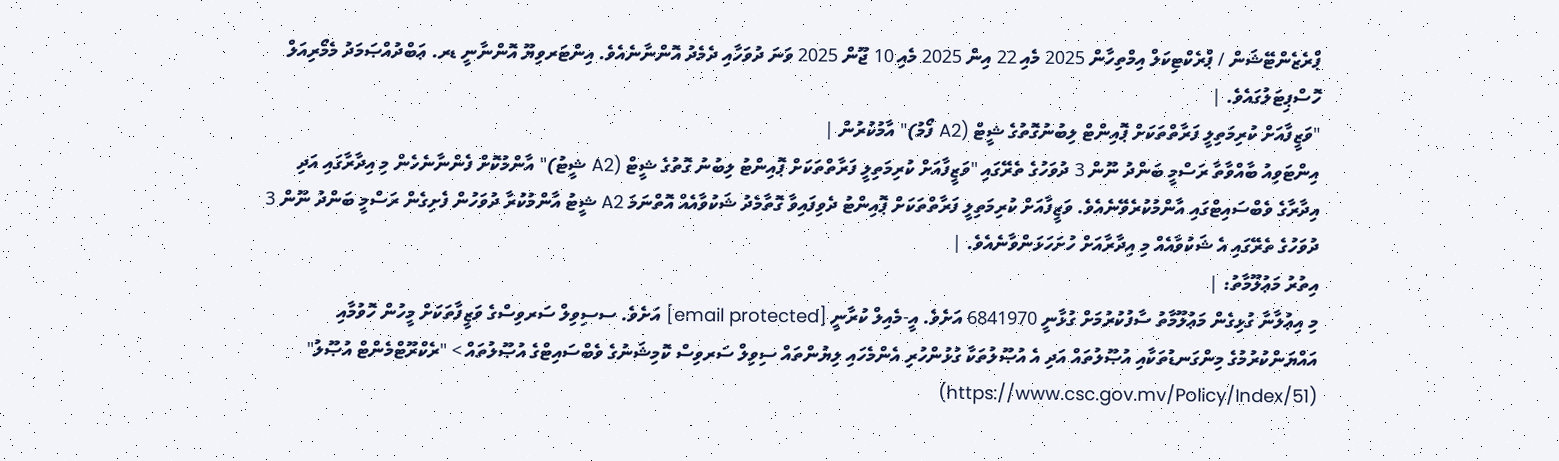ޕްރެޒެންޓޭޝަން / ޕްރެކްޓިކަލް އިމްތިހާން 2025 މެއި 22 އިން 2025 މެއި 10 ޖޫން 2025 ވަނަ ދުވަހާއި ދެމެދު އޮންނާނެއެވެ. އިންޓަރވިޔޫ އޮންނާނީ ޑރ. ޢަބްދުއްޞަމަދު މެމޯރިއަލް ހޮސްޕިޓަލުގައެވެ. |
"ވަޒީފާއަށް ކުރިމަތިލީ ފަރާތްތަކަށް ޕޮއިންޓް ލިބުނުގޮތުގެ ޝީޓް (A2 ފޯމު)" އާމުކުރުން |
އިންޓަވިއު ބާއްވާތާ ރަސްމީ ބަންދު ނޫން 3 ދުވަހުގެ ތެރޭގައި "ވަޒީފާއަށް ކުރިމަތިލީ ފަރާތްތަކަށް ޕޮއިންޓު ލިބުނު ގޮތުގެ ޝީޓް (A2 ޝީޓު)" އާންމުކޮށް ފެންނާނެހެން މި އިދާރާގައި އަދި އިދާރާގެ ވެބްސައިޓްގައި އާންމުކުރެވޭނެއެވެ. ވަޒީފާއަށް ކުރިމަތިލީ ފަރާތްތަކަށް ޕޮއިންޓު ދެވިފައިވާ ގޮތާމެދު ޝަކުވާއެއް އޮތްނަމަ A2 ޝީޓު އާންމުކުރާ ދުވަހުން ފެށިގެން ރަސްމީ ބަންދު ނޫން 3 ދުވަހުގެ ތެރޭގައި އެ ޝަކުވާއެއް މި އިދާރާއަށް ހުށަހަޅަންވާނެއެވެ. |
އިތުރު މަޢުލޫމާތު: |
މި އިޢުލާނާ ގުޅިގެން މަޢުލޫމާތު ސާފުކުރުމަށް ގުޅާނީ 6841970 އަށެވެ. އީ-މެއިލް ކުރާނީ [email protected] އަށެވެ. ސސިވިލް ސަރވިސްގެ ވަޒީފާތަކަށް މީހުން ހޮވުމާއި އައްޔަންކުރުމުގެ މިންގަނޑުތަކާއި އުޞޫލުތައް އަދި އެ އުޞޫލުތަކާ ގުޅުންހުރި އެންމެހައި ލިޔުންތައް ސިވިލް ސަރވިސް ކޮމިޝަނުގެ ވެބްސައިޓްގެ އުޞޫލުތައް > "ރެކްރޫޓްމެންޓް އުޞޫލު" (https://www.csc.gov.mv/Policy/Index/51)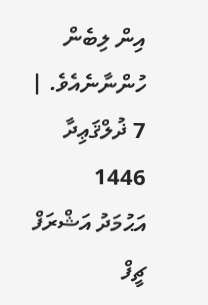އިން ލިބެން ހުންނާނެއެވެ. |
7 ޛުލްޤަޢިދާ 1446
އަޙުމަދު އަޝްރަފް
ޗީފް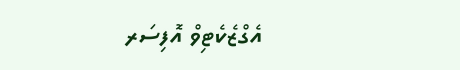އެގްޒެކެޓިވް އޮފިސަރ